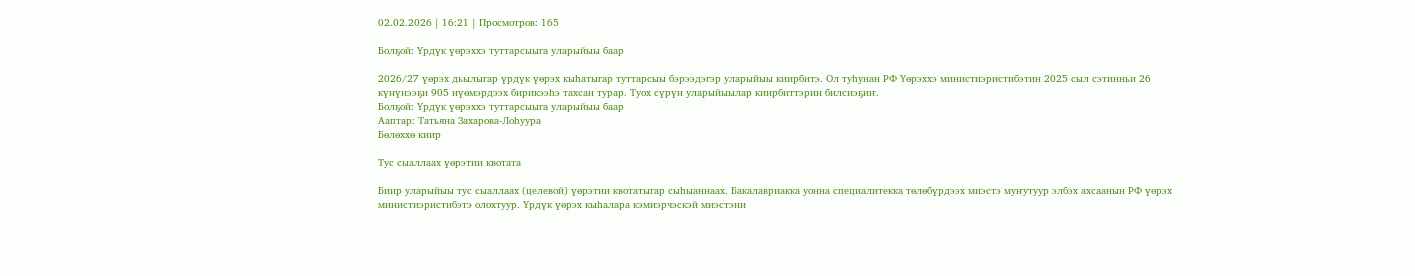02.02.2026 | 16:21 | Просмотров: 165

Болҕой: Үрдүк үөрэххэ туттарсыыга уларыйыы баар

2026/27 үөрэх дьылыгар үрдүк үөрэх кыһатыгар туттарсыы бэрээдэгэр уларыйыы киирбитэ. Ол туһунан РФ Үөрэххэ министиэристибэтин 2025 сыл сэтинньи 26 күнүнээҕи 905 нүөмэрдээх бирикээһэ тахсан турар. Туох сүрүн уларыйыылар киирбиттэрин билсиэҕиҥ.
Болҕой: Үрдүк үөрэххэ туттарсыыга уларыйыы баар
Ааптар: Татьяна Захарова-Лоһуура
Бөлөххө киир

Тус сыаллаах үөрэтии квотата

Биир уларыйыы тус сыаллаах (целевой) үөрэтии квотатыгар сыһыаннаах. Бакалавриакка уонна специалитекка төлөбүрдээх миэстэ муҥутуур элбэх ахсаанын РФ үөрэх министиэристибэтэ олохтуур. Үрдүк үөрэх кыһалара кэмиэрчэскэй миэстэни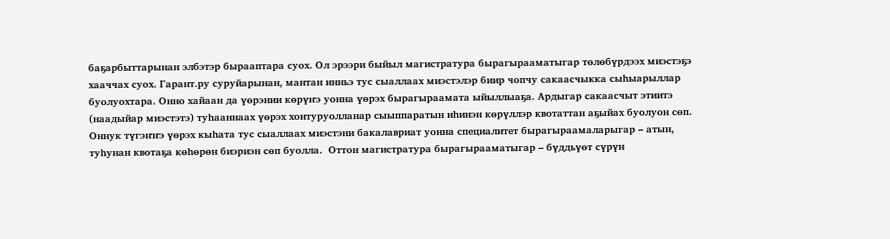баҕарбыттарынан элбэтэр бырааптара суох. Ол эрээри быйыл магистратура бырагырааматыгар төлөбүрдээх миэстэҕэ хааччах суох. Гарант.ру суруйарынан, мантан инньэ тус сыаллаах миэстэлэр биир чопчу сакаасчыкка сыһыарыллар буолуохтара. Онно хайаан да үөрэнии көрүҥэ уонна үөрэх бырагыраамата ыйыллыаҕа. Ардыгар сакаасчыт этиитэ (наадыйар миэстэтэ) туһааннаах үөрэх хонтуруолланар сыыппаратын иһинэн көрүллэр квотаттан аҕыйах буолуон сөп. Оннук түгэҥҥэ үөрэх кыһата тус сыаллаах миэстэни бакалавриат уонна специалитет бырагыраамаларыгар – атын, туһунан квотаҕа көһөрөн биэриэн сөп буолла.  Оттон магистратура бырагырааматыгар – бүддьүөт сүрүн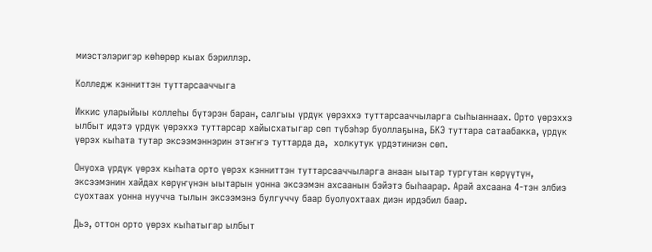миэстэлэригэр көһөрөр кыах бэриллэр.

Колледж кэнниттэн туттарсааччыга

Иккис уларыйыы коллеһы бүтэрэн баран, салгыы үрдүк үөрэххэ туттарсааччыларга сыһыаннаах. Орто үөрэххэ ылбыт идэтэ үрдүк үөрэххэ туттарсар хайысхатыгар сөп түбэһэр буоллаҕына, БКЭ туттара сатаабакка, үрдүк үөрэх кыһата тутар эксээмэннэрин этэҥҥэ туттарда да,  холкутук үрдэтиниэн сөп.

Онуоха үрдүк үөрэх кыһата орто үөрэх кэнниттэн туттарсааччыларга анаан ыытар тургутан көрүүтүн, эксээмэнин хайдах көрүҥүнэн ыытарын уонна эксээмэн ахсаанын бэйэтэ быһаарар. Арай ахсаана 4-тэн элбиэ суохтаах уонна нуучча тылын эксээмэнэ булгуччу баар буолуохтаах диэн ирдэбил баар.

Дьэ, оттон орто үөрэх кыһатыгар ылбыт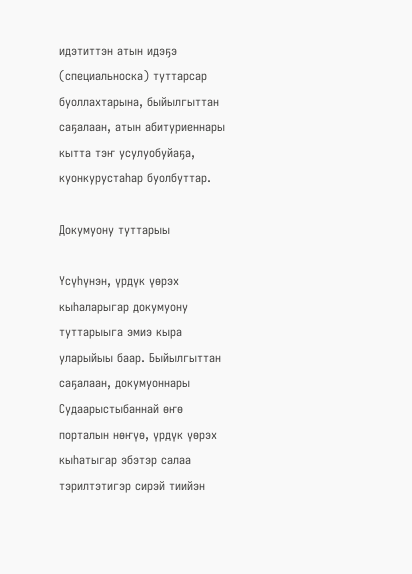идэтиттэн атын идэҕэ (специальноска) туттарсар буоллахтарына, быйылгыттан саҕалаан, атын абитуриеннары кытта тэҥ усулуобуйаҕа, куонкурустаһар буолбуттар.

Докумуону туттарыы

Үсүһүнэн, үрдүк үөрэх кыһаларыгар докумуону туттарыыга эмиэ кыра уларыйыы баар. Быйылгыттан саҕалаан, докумуоннары Судаарыстыбаннай өҥө порталын нөҥүө, үрдүк үөрэх кыһатыгар эбэтэр салаа тэрилтэтигэр сирэй тиийэн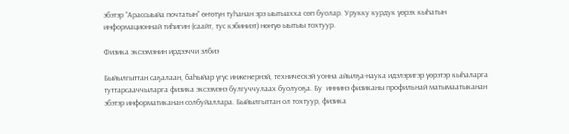эбэтэр “Арассыыйа почтатын” өҥөтүн туһанан эрэ ыытыахха сөп буолар. Урукку курдук үөрэх кыһатын информационнай тиһигин (саайт, тус кэбиниэт) нөҥүө ыытыы тохтуур.

Физика эксээмэнин ирдээччи элбиэ

Быйылгыттан саҕалаан, баһыйар үгүс инженернэй, техническэй уонна айылҕа-наука идэлэригэр үөрэтэр кыһаларга туттарсааччыларга физика эксээмэнэ булгуччулаах буолуоҕа. Бу  иннинэ физиканы профильнай матымаатыканан эбэтэр информатиканан солбуйаллара. Быйылгыттан ол тохтуур, физика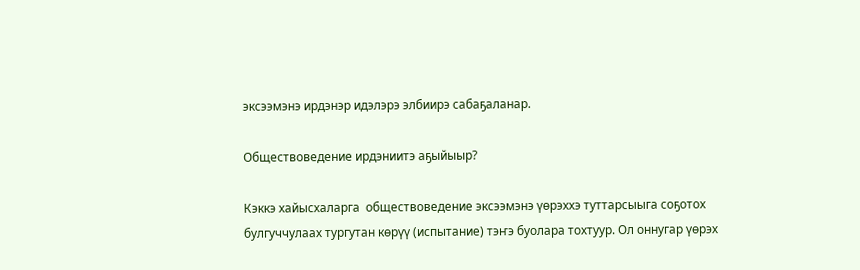эксээмэнэ ирдэнэр идэлэрэ элбиирэ сабаҕаланар.

Обществоведение ирдэниитэ аҕыйыыр?

Кэккэ хайысхаларга  обществоведение эксээмэнэ үөрэххэ туттарсыыга соҕотох  булгуччулаах тургутан көрүү (испытание) тэҥэ буолара тохтуур. Ол оннугар үөрэх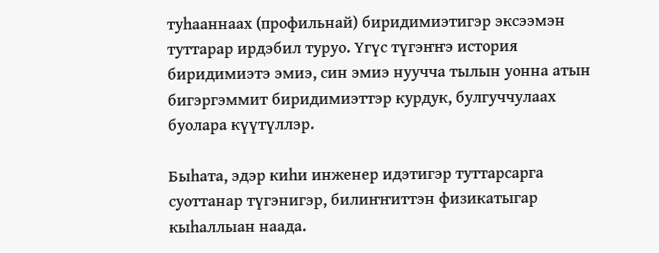туһааннаах (профильнай) биридимиэтигэр эксээмэн туттарар ирдэбил туруо. Үгүс түгэҥҥэ история биридимиэтэ эмиэ, син эмиэ нуучча тылын уонна атын бигэргэммит биридимиэттэр курдук, булгуччулаах буолара күүтүллэр.

Быһата, эдэр киһи инженер идэтигэр туттарсарга суоттанар түгэнигэр, билиҥҥиттэн физикатыгар кыһаллыан наада.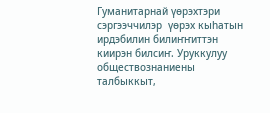Гуманитарнай үөрэхтэри сэргээччилэр  үөрэх кыһатын ирдэбилин билиҥҥиттэн киирэн билсиҥ. Уруккулуу обществознаниены талбыккыт,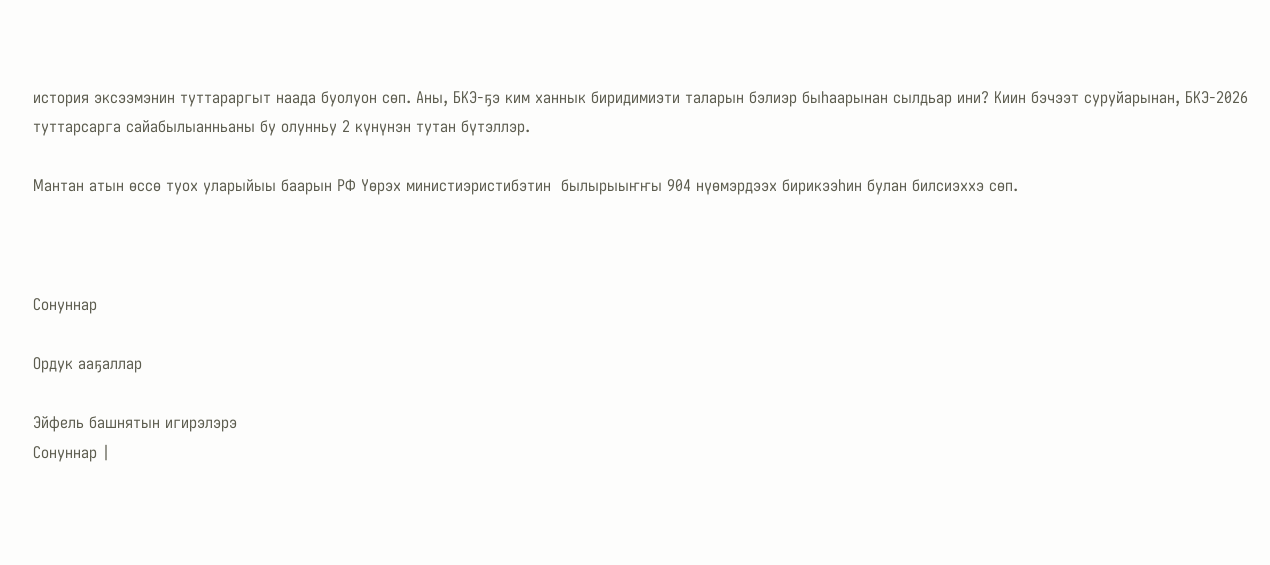история эксээмэнин туттараргыт наада буолуон сөп. Аны, БКЭ-ҕэ ким ханнык биридимиэти таларын бэлиэр быһаарынан сылдьар ини? Киин бэчээт суруйарынан, БКЭ-2026 туттарсарга сайабылыанньаны бу олунньу 2 күнүнэн тутан бүтэллэр.

Мантан атын өссө туох уларыйыы баарын РФ Үөрэх министиэристибэтин  былырыыҥҥы 904 нүөмэрдээх бирикээһин булан билсиэххэ сөп.



Сонуннар

Ордук ааҕаллар

Эйфель башнятын игирэлэрэ
Сонуннар |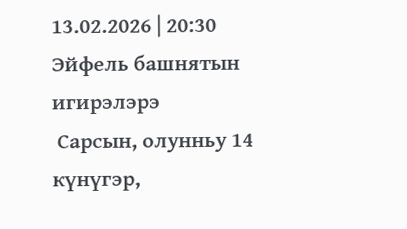13.02.2026 | 20:30
Эйфель башнятын игирэлэрэ
 Сарсын, олунньу 14 күнүгэр,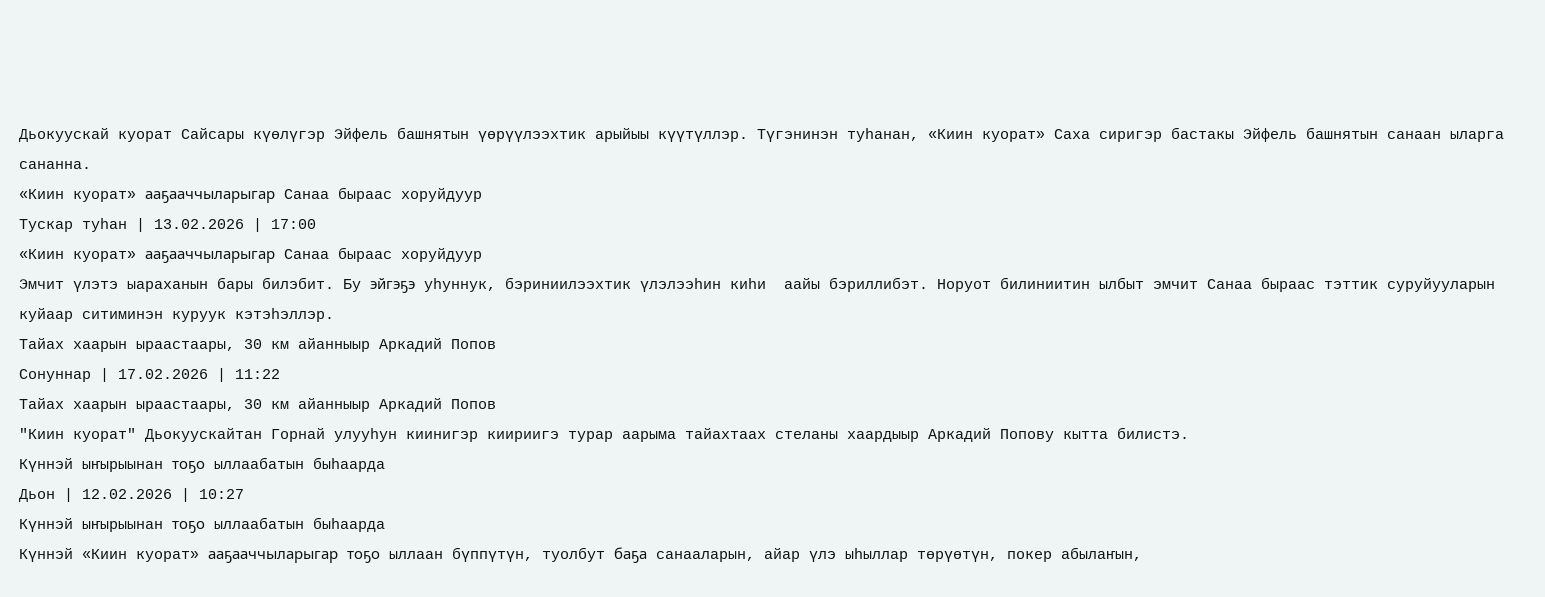Дьокуускай куорат Сайсары күөлүгэр Эйфель башнятын үөрүүлээхтик арыйыы күүтүллэр. Түгэнинэн туһанан, «Киин куорат» Саха сиригэр бастакы Эйфель башнятын санаан ыларга сананна.
«Киин куорат» ааҕааччыларыгар Санаа быраас хоруйдуур
Тускар туһан | 13.02.2026 | 17:00
«Киин куорат» ааҕааччыларыгар Санаа быраас хоруйдуур
Эмчит үлэтэ ыараханын бары билэбит. Бу эйгэҕэ уһуннук, бэриниилээхтик үлэлээһин киһи  аайы бэриллибэт. Норуот билиниитин ылбыт эмчит Санаа быраас тэттик суруйууларын куйаар ситиминэн куруук кэтэһэллэр.
Тайах хаарын ыраастаары, 30 км айанныыр Аркадий Попов
Сонуннар | 17.02.2026 | 11:22
Тайах хаарын ыраастаары, 30 км айанныыр Аркадий Попов
"Киин куорат" Дьокуускайтан Горнай улууһун киинигэр киириигэ турар аарыма тайахтаах стеланы хаардыыр Аркадий Попову кытта билистэ.
Күннэй ыҥырыынан тоҕо ыллаабатын быһаарда
Дьон | 12.02.2026 | 10:27
Күннэй ыҥырыынан тоҕо ыллаабатын быһаарда
Күннэй «Киин куорат» ааҕааччыларыгар тоҕо ыллаан бүппүтүн, туолбут баҕа санааларын, айар үлэ ыһыллар төрүөтүн, покер абылаҥын,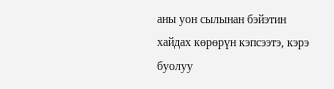аны уон сылынан бэйэтин хайдах көрөрүн кэпсээтэ, кэрэ буолуу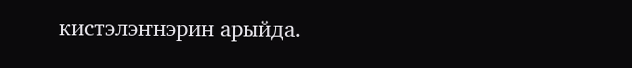кистэлэҥнэрин арыйда.